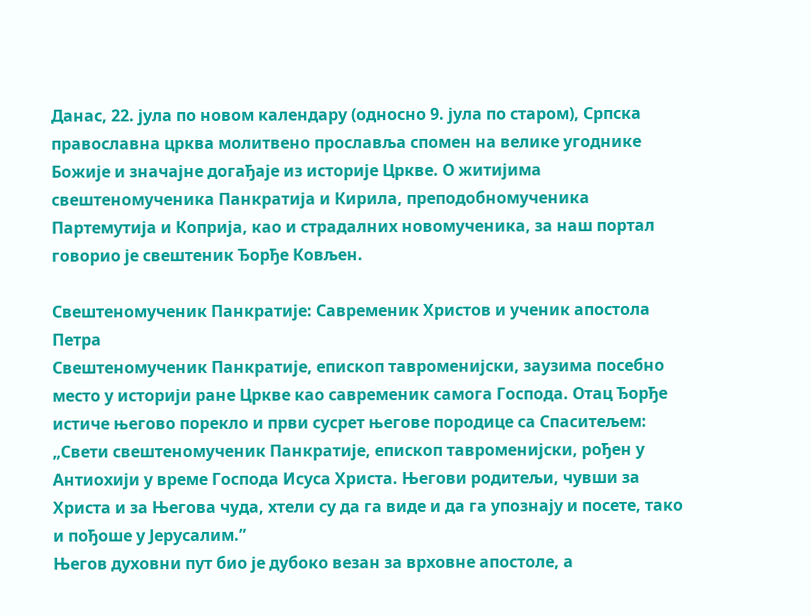Данас, 22. јула по новом календару (односно 9. јула по старом), Српска православна црква молитвено прославља спомен на велике угоднике Божије и значајне догађаје из историје Цркве. О житијима свештеномученика Панкратија и Кирила, преподобномученика Партемутија и Коприја, као и страдалних новомученика, за наш портал говорио је свештеник Ђорђе Ковљен.

Свештеномученик Панкратије: Савременик Христов и ученик апостола Петра
Свештеномученик Панкратије, епископ тавроменијски, заузима посебно место у историји ране Цркве као савременик самога Господа. Отац Ђорђе истиче његово порекло и први сусрет његове породице са Спаситељем: „Свети свештеномученик Панкратије, епископ тавроменијски, рођен у Антиохији у време Господа Исуса Христа. Његови родитељи, чувши за Христа и за Његова чуда, хтели су да га виде и да га упознају и посете, тако и пођоше у Јерусалим.”
Његов духовни пут био је дубоко везан за врховне апостоле, а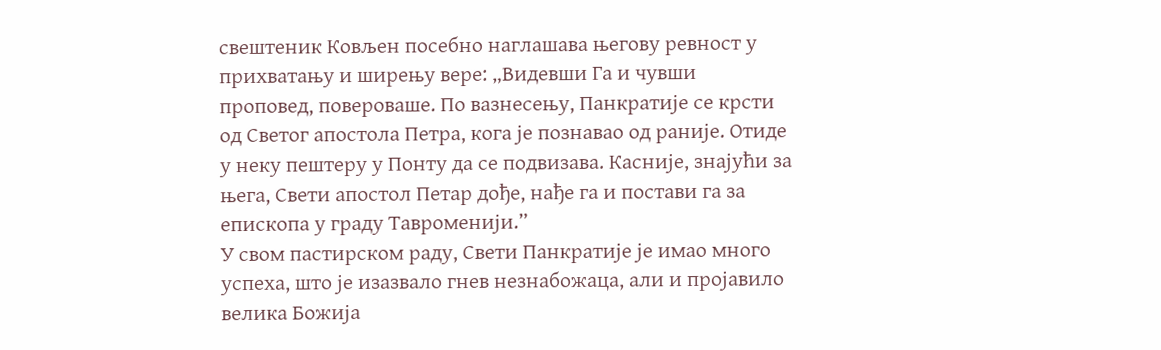свештеник Ковљен посебно наглашава његову ревност у прихватању и ширењу вере: „Видевши Га и чувши проповед, повероваше. По вазнесењу, Панкратије се крсти од Светог апостола Петра, кога је познавао од раније. Отиде у неку пештеру у Понту да се подвизава. Касније, знајући за њега, Свети апостол Петар дође, нађе га и постави га за епископа у граду Тавроменији.”
У свом пастирском раду, Свети Панкратије је имао много успеха, што је изазвало гнев незнабожаца, али и пројавило велика Божија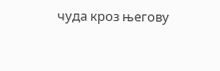чуда кроз његову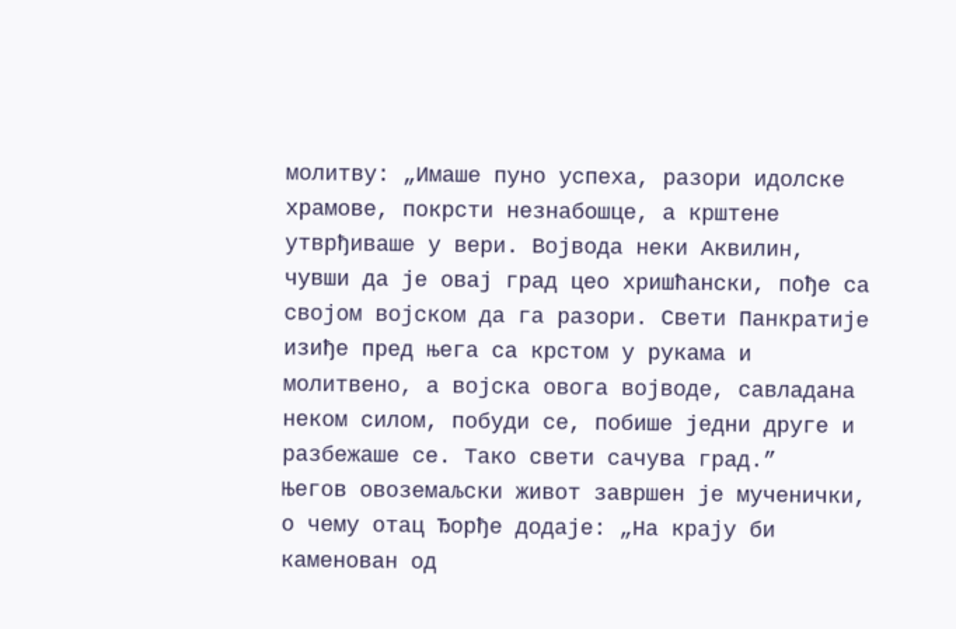молитву: „Имаше пуно успеха, разори идолске храмове, покрсти незнабошце, а крштене утврђиваше у вери. Војвода неки Аквилин, чувши да је овај град цео хришћански, пође са својом војском да га разори. Свети Панкратије изиђе пред њега са крстом у рукама и молитвено, а војска овога војводе, савладана неком силом, побуди се, побише једни друге и разбежаше се. Тако свети сачува град.”
Његов овоземаљски живот завршен је мученички, о чему отац Ђорђе додаје: „На крају би каменован од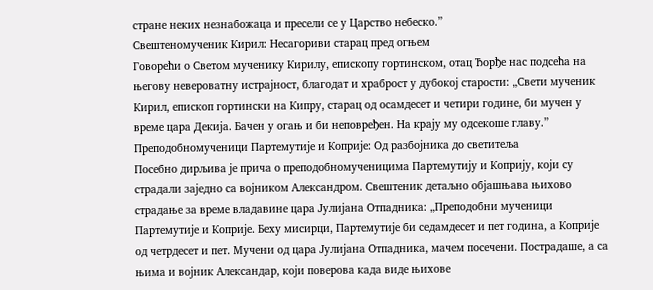стране неких незнабожаца и пресели се у Царство небеско.”
Свештеномученик Кирил: Несагориви старац пред огњем
Говорећи о Светом мученику Кирилу, епископу гортинском, отац Ђорђе нас подсећа на његову невероватну истрајност, благодат и храброст у дубокој старости: „Свети мученик Кирил, епископ гортински на Кипру, старац од осамдесет и четири године, би мучен у време цара Декија. Бачен у огањ и би неповређен. На крају му одсекоше главу.”
Преподобномученици Партемутије и Коприје: Од разбојника до светитеља
Посебно дирљива је прича о преподобномученицима Партемутију и Коприју, који су страдали заједно са војником Александром. Свештеник детаљно објашњава њихово страдање за време владавине цара Јулијана Отпадника: „Преподобни мученици Партемутије и Коприје. Беху мисирци, Партемутије би седамдесет и пет година, а Коприје од четрдесет и пет. Мучени од цара Јулијана Отпадника, мачем посечени. Пострадаше, а са њима и војник Александар, који поверова када виде њихове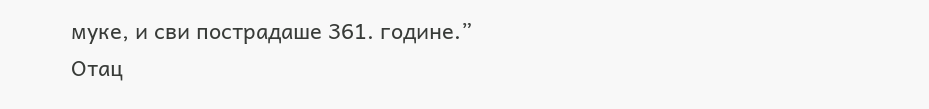муке, и сви пострадаше 361. године.”
Отац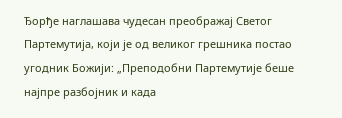Ђорђе наглашава чудесан преображај Светог Партемутија, који је од великог грешника постао угодник Божији: „Преподобни Партемутије беше најпре разбојник и када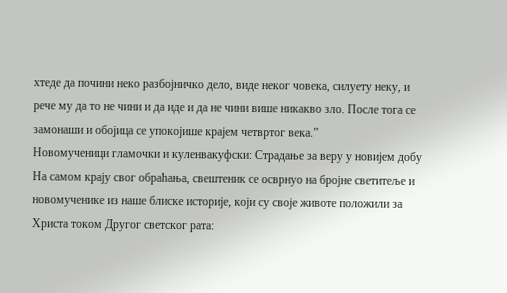хтеде да почини неко разбојничко дело, виде неког човека, силуету неку, и рече му да то не чини и да иде и да не чини више никакво зло. После тога се замонаши и обојица се упокојише крајем четвртог века.”
Новомученици гламочки и куленвакуфски: Страдање за веру у новијем добу
На самом крају свог обраћања, свештеник се осврнуо на бројне светитеље и новомученике из наше блиске историје, који су своје животе положили за Христа током Другог светског рата: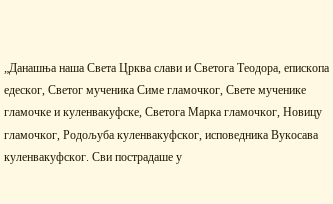„Данашња наша Света Црква слави и Светога Теодора, епископа едеског, Светог мученика Симе гламочког, Свете мученике гламочке и куленвакуфске, Светога Марка гламочког, Новицу гламочког, Родољуба куленвакуфског, исповедника Вукосава куленвакуфског. Сви пострадаше у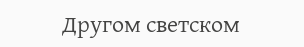Другом светском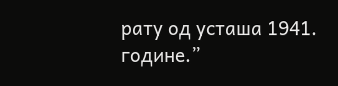рату од усташа 1941. године.”